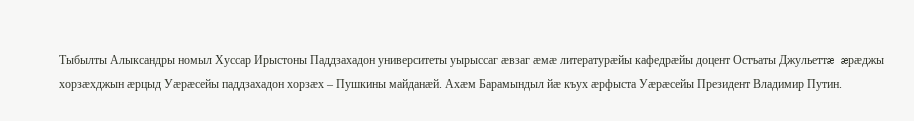Тыбылты Алыксандры номыл Хуссар Ирыстоны Паддзахадон университеты уырыссаг æвзаг æмæ литературæйы кафедрæйы доцент Остъаты Джульеттæ æрæджы хорзæхджын æрцыд Уæрæсейы паддзахадон хорзæх – Пушкины майданæй. Ахæм Барамындыл йæ къух æрфыста Уæрæсейы Президент Владимир Путин.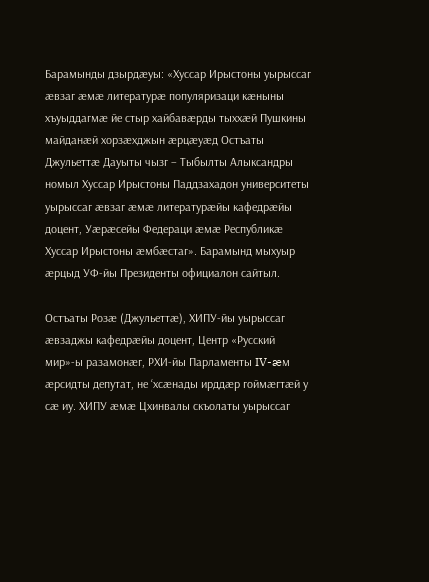Барамынды дзырдæуы: «Хуссар Ирыстоны уырыссаг æвзаг æмæ литературæ популяризаци кæныны хъуыддагмæ йе стыр хайбавæрды тыххæй Пушкины майданæй хорзæхджын æрцæуæд Остъаты Джульеттæ Дауыты чызг – Тыбылты Алыксандры номыл Хуссар Ирыстоны Паддзахадон университеты уырыссаг æвзаг æмæ литературæйы кафедрæйы доцент, Уæрæсейы Федераци æмæ Республикæ Хуссар Ирыстоны æмбæстаг». Барамынд мыхуыр æрцыд УФ-йы Президенты официалон сайтыл.

Остъаты Розæ (Джульеттæ), ХИПУ-йы уырыссаг æвзаджы кафедрæйы доцент, Центр «Русский мир»-ы разамонæг, РХИ-йы Парламенты IV-æм æрсидты депутат, не ‘хсæнады ирддæр гоймæгтæй у сæ иу. ХИПУ æмæ Цхинвалы скъолаты уырыссаг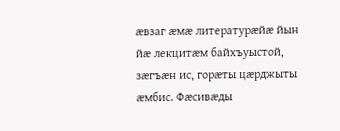æвзаг æмæ литературæйæ йын йæ лекцитæм байхъуыстой, зæгъæн ис, горæты цæрджыты æмбис. Фæсивæды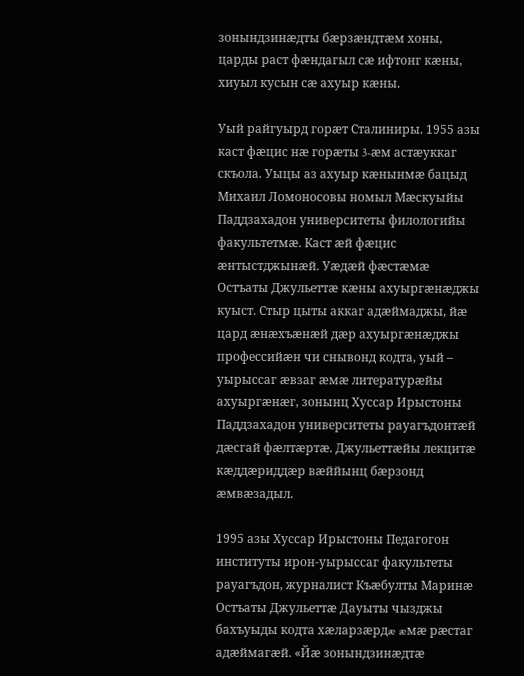зонындзинæдты бæрзæндтæм хоны, царды раст фæндагыл сæ ифтонг кæны, хиуыл кусын сæ ахуыр кæны.

Уый райгуырд горæт Сталиниры. 1955 азы каст фæцис нæ горæты 3-æм астæуккаг скъола. Уыцы аз ахуыр кæнынмæ бацыд Михаил Ломоносовы номыл Мæскуыйы Паддзахадон университеты филологийы факультетмæ. Каст æй фæцис æнтыстджынæй. Уæдæй фæстæмæ Остъаты Джульеттæ кæны ахуыргæнæджы куыст. Стыр цыты аккаг адæймаджы, йæ цард æнæхъæнæй дæр ахуыргæнæджы профессийæн чи снывонд кодта, уый – уырыссаг æвзаг æмæ литературæйы ахуыргæнæг, зонынц Хуссар Ирыстоны Паддзахадон университеты рауагъдонтæй дæсгай фæлтæртæ. Джульеттæйы лекцитæ кæддæриддæр вæййынц бæрзонд æмвæзадыл.

1995 азы Хуссар Ирыстоны Педагогон институты ирон-уырыссаг факультеты рауагъдон, журналист Къæбулты Маринæ Остъаты Джульеттæ Дауыты чызджы бахъуыды кодта хæларзæрдæ æмæ рæстаг адæймагæй. «Йæ зонындзинæдтæ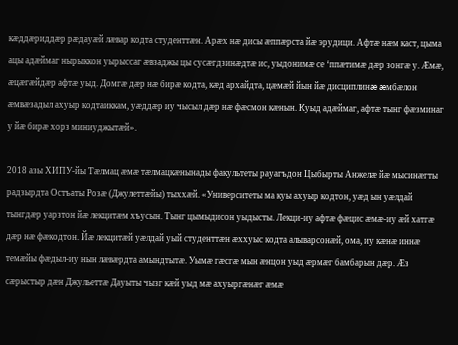кæддæриддæр рæдауæй лæвар кодта студенттæн. Арæх нæ дисы æппæрста йæ эрудици. Афтæ нæм каст, цыма ацы адæймаг нырыккон уырыссаг æвзаджы цы сусæгдзинæдтæ ис, уыдонимæ се ‘ппæтимæ дæр зонгæ у. Æмæ, æцæгæйдæр афтæ уыд. Домгæ дæр нæ бирæ кодта, кæд архайдта, цæмæй йын йæ дисциплинæ æмбæлон æмвæзадыл ахуыр кодтаиккам, уæддæр иу чысыл дæр нæ фæсмон кæнын. Куыд адæймаг, афтæ тынг фæзминаг у йæ бирæ хорз миниуджытæй».

2018 азы ХИПУ-йы Тæлмац æмæ тæлмацкæнынады факультеты рауагъдон Цыбырты Анжелæ йæ мысинæгты радзырдта Остъаты Розæ (Джулеттæйы) тыххæй. «Университеты ма куы ахуыр кодтон, уæд ын уæлдай тынгдæр уарзтон йæ лекцитæм хъусын. Тынг цымыдисон уыдысты. Лекци-иу афтæ фæцис æмæ-иу æй хатгæ дæр нæ фæкодтон. Йæ лекцитæй уæлдай уый студенттæн æххуыс кодта алыварсонæй, ома, иу кæнæ иннæ темæйы фæдыл-иу нын лæвæрдта амындтытæ. Уымæ гæсгæ мын æнцон уыд æрмæг бамбарын дæр. Æз сæрыстыр дæн Джульеттæ Дауыты чызг кæй уыд мæ ахуыргæнæг æмæ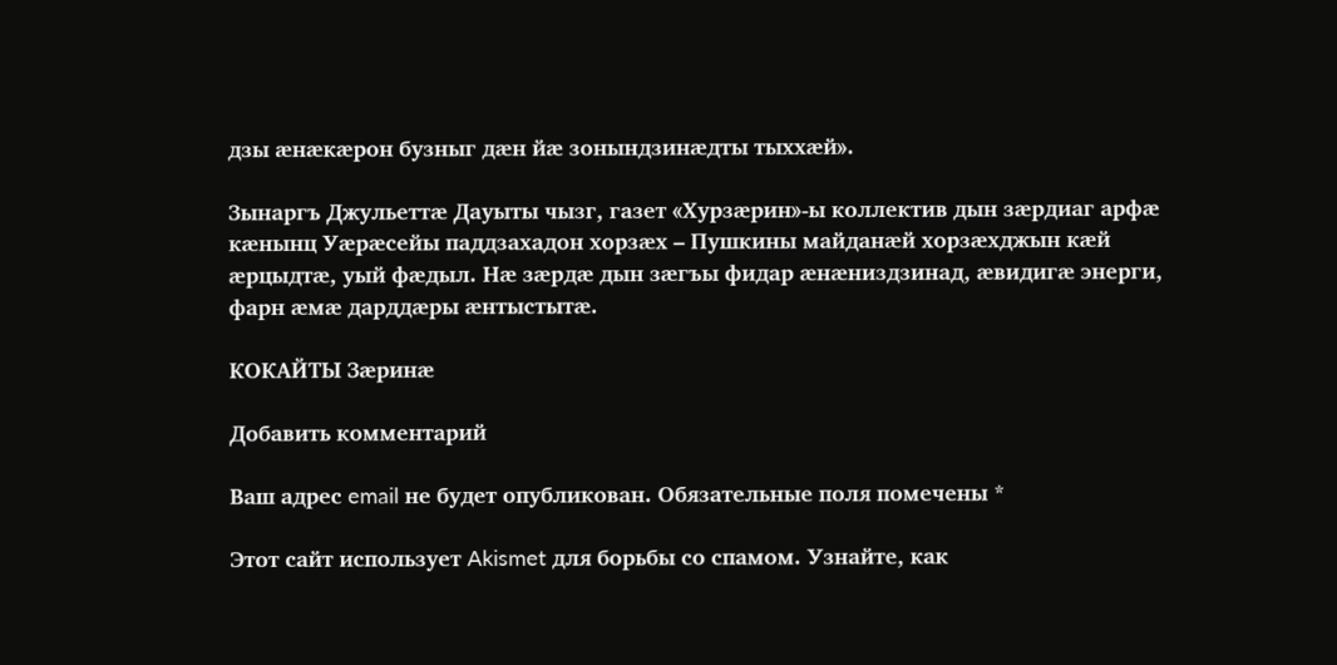дзы æнæкæрон бузныг дæн йæ зонындзинæдты тыххæй».

Зынаргъ Джульеттæ Дауыты чызг, газет «Хурзæрин»-ы коллектив дын зæрдиаг арфæ кæнынц Уæрæсейы паддзахадон хорзæх – Пушкины майданæй хорзæхджын кæй æрцыдтæ, уый фæдыл. Нæ зæрдæ дын зæгъы фидар æнæниздзинад, æвидигæ энерги, фарн æмæ дарддæры æнтыстытæ.

КОКАЙТЫ Зæринæ

Добавить комментарий

Ваш адрес email не будет опубликован. Обязательные поля помечены *

Этот сайт использует Akismet для борьбы со спамом. Узнайте, как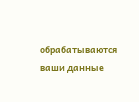обрабатываются ваши данные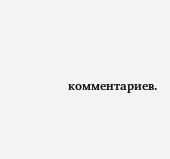комментариев.